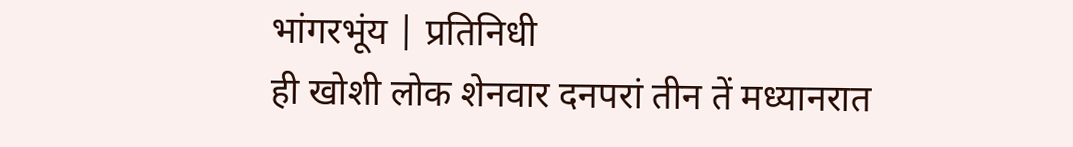भांगरभूंय | प्रतिनिधी
ही खोशी लोक शेनवार दनपरां तीन तें मध्यानरात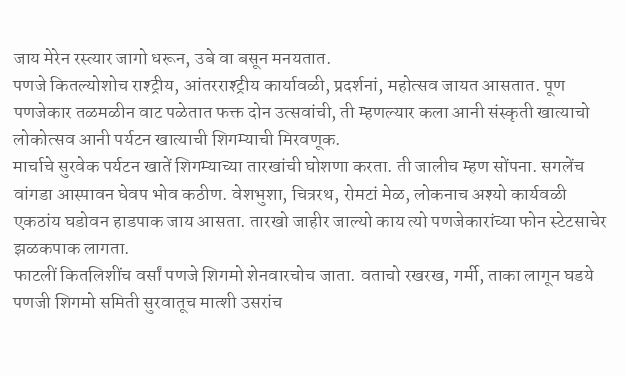जाय मेरेन रस्त्यार जागो धरून, उबे वा बसून मनयतात.
पणजे कितल्योशोच राश्ट्रीय, आंतरराश्ट्रीय कार्यावळी, प्रदर्शनां, महोत्सव जायत आसतात. पूण पणजेकार तळमळीन वाट पळेतात फक्त दोन उत्सवांची, ती म्हणल्यार कला आनी संस्कृती खात्याचो लोकोत्सव आनी पर्यटन खात्याची शिगम्याची मिरवणूक.
मार्चाचे सुरवेक पर्यटन खातें शिगम्याच्या तारखांची घोशणा करता. ती जालीच म्हण सोंपना. सगलेंच वांगडा आस्पावन घेवप भोव कठीण. वेशभुशा, चित्ररथ, रोमटां मेळ, लोकनाच अश्यो कार्यवळी एकठांय घडोवन हाडपाक जाय आसता. तारखो जाहीर जाल्यो काय त्यो पणजेकारांच्या फोन स्टेटसाचेर झळकपाक लागता.
फाटलीं कितलिशींच वर्सां पणजे शिगमो शेनवारचोच जाता. वताचो रखरख, गर्मी, ताका लागून घडये पणजी शिगमो समिती सुरवातूच मात्शी उसरांच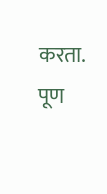करता. पूण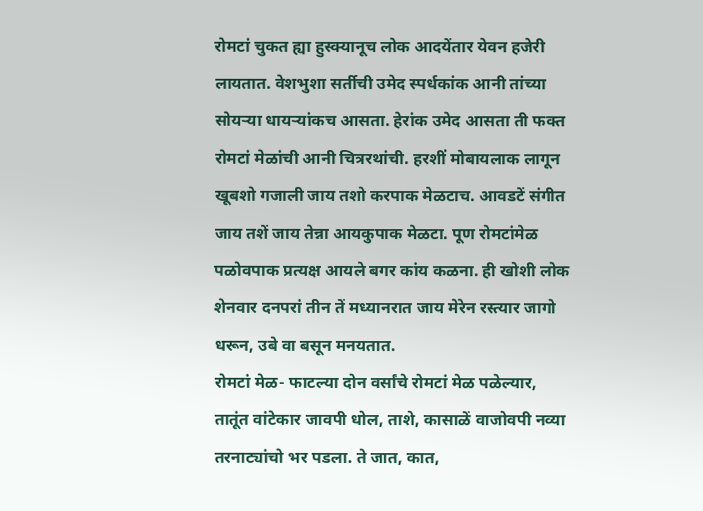रोमटां चुकत ह्या हुस्क्यानूच लोक आदयेंतार येवन हजेरी लायतात. वेशभुशा सर्तीची उमेद स्पर्धकांक आनी तांच्या सोयऱ्या धायऱ्यांकच आसता. हेरांक उमेद आसता ती फक्त रोमटां मेळांची आनी चित्ररथांची. हरशीं मोबायलाक लागून खूबशो गजाली जाय तशो करपाक मेळटाच. आवडटें संगीत जाय तशें जाय तेन्ना आयकुपाक मेळटा. पूण रोमटांमेळ पळोवपाक प्रत्यक्ष आयले बगर कांय कळना. ही खोशी लोक शेनवार दनपरां तीन तें मध्यानरात जाय मेरेन रस्त्यार जागो धरून, उबे वा बसून मनयतात.
रोमटां मेळ- फाटल्या दोन वर्सांचे रोमटां मेळ पळेल्यार, तातूंत वांटेकार जावपी धोल, ताशे, कासाळें वाजोवपी नव्या तरनाट्यांचो भर पडला. ते जात, कात,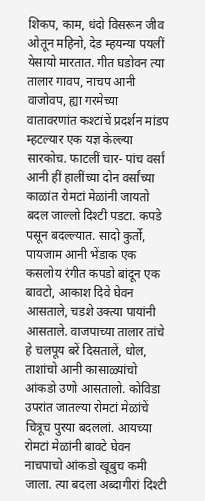शिकप, काम, धंदो विसरून जीव ओतून महिनो, देड म्हयन्या पयलीं येसायो मारतात. गीत घडोवन त्या तालार गावप, नाचप आनी वाजोवप, ह्या गरमेच्या वातावरणांत कश्टांचें प्रदर्शन मांडप म्हटल्यार एक यज्ञ केल्ल्या सारकोच. फाटलीं चार- पांच वर्सां आनी हीं हालींच्या दोन वर्सांच्या काळांत रोमटां मेळांनी जायतो बदल जाल्लो दिश्टी पडटा. कपडे पसून बदल्ल्यात. सादो कुर्तो, पायजाम आनी भेंडाक एक कसलोय रंगीत कपडो बांदून एक बावटो, आकाश दिवे घेवन आसताले, चडशे उक्त्या पायांनी आसताले. वाजपाच्या तालार तांचे हे चलपूय बरें दिसतालें, धोल, ताशांचो आनी कासाळ्यांचो आंकडो उणो आसतालो. कोविडा उपरांत जातल्या रोमटां मेळांचें चित्रूच पुरया बदललां. आयच्या रोमटां मेळांनी बावटे घेवन नाचपाचो आंकडो खूबुच कमी जाला. त्या बदला अब्दागीरां दिश्टी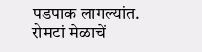पडपाक लागल्यांत.
रोमटां मेळाचें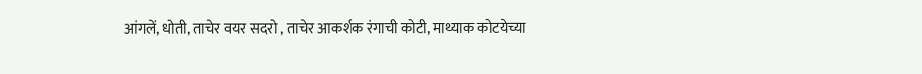आंगलें, धोती, ताचेर वयर सदरो , ताचेर आकर्शक रंगाची कोटी, माथ्याक कोटयेच्या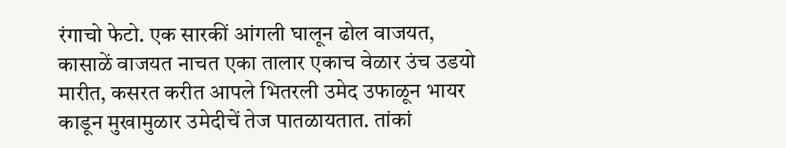रंगाचो फेटो. एक सारकीं आंगली घालून ढोल वाजयत, कासाळें वाजयत नाचत एका तालार एकाच वेळार उंच उडयो मारीत, कसरत करीत आपले भितरली उमेद उफाळून भायर काडून मुखामुळार उमेदीचें तेज पातळायतात. तांकां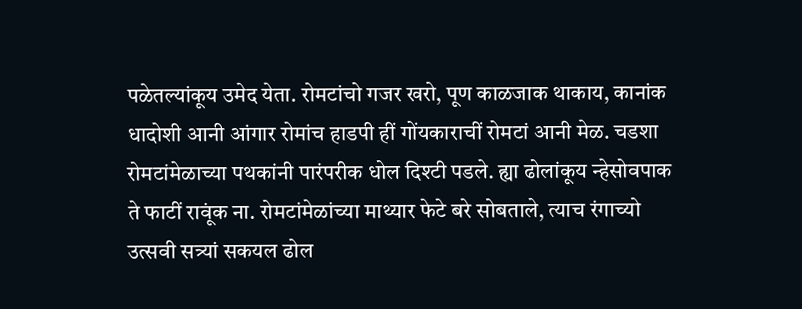पळेतल्यांकूय उमेद येता. रोमटांचो गजर खरो, पूण काळजाक थाकाय, कानांक धादोशी आनी आंगार रोमांच हाडपी हीं गोंयकाराचीं रोमटां आनी मेळ. चडशा रोमटांमेळाच्या पथकांनी पारंपरीक धोल दिश्टी पडले. ह्या ढोलांकूय न्हेसोवपाक ते फाटीं रावूंक ना. रोमटांमेळांच्या माथ्यार फेटे बरे सोबताले, त्याच रंगाच्यो उत्सवी सत्र्यां सकयल ढोल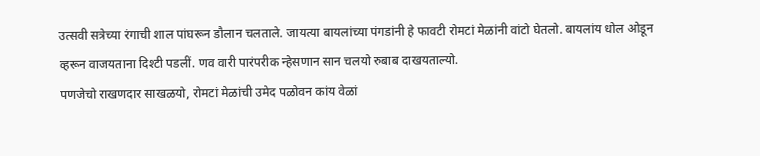उत्सवी सत्रेच्या रंगाची शाल पांघरून डौलान चलताले. जायत्या बायलांच्या पंगडांनी हे फावटी रोमटां मेळांनी वांटो घेतलो. बायलांय धोल ओडून व्हरून वाजयताना दिश्टी पडलीं. णव वारी पारंपरीक न्हेसणान सान चलयो रुबाब दाखयताल्यो.
पणजेचो राखणदार साखळयो, रोमटां मेळांची उमेद पळोवन कांय वेळां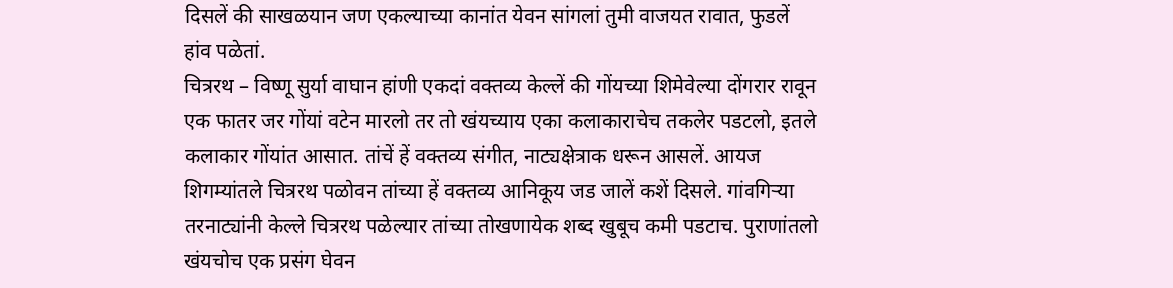दिसलें की साखळयान जण एकल्याच्या कानांत येवन सांगलां तुमी वाजयत रावात, फुडलें हांव पळेतां.
चित्ररथ – विष्णू सुर्या वाघान हांणी एकदां वक्तव्य केल्लें की गोंयच्या शिमेवेल्या दोंगरार रावून एक फातर जर गोंयां वटेन मारलो तर तो खंयच्याय एका कलाकाराचेच तकलेर पडटलो, इतले कलाकार गोंयांत आसात. तांचें हें वक्तव्य संगीत, नाट्यक्षेत्राक धरून आसलें. आयज शिगम्यांतले चित्ररथ पळोवन तांच्या हें वक्तव्य आनिकूय जड जालें कशें दिसले. गांवगिऱ्या तरनाट्यांनी केल्ले चित्ररथ पळेल्यार तांच्या तोखणायेक शब्द खुबूच कमी पडटाच. पुराणांतलो खंयचोच एक प्रसंग घेवन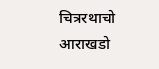चित्ररथाचो आराखडो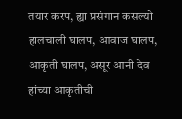तयार करप, ह्या प्रसंगान कसल्यो हालचाली घालप, आवाज घालप, आकृती घालप, असूर आनी देव हांच्या आकृतीची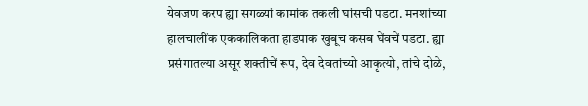येवजण करप ह्या सगळ्यां कामांक तकली घांसची पडटा. मनशांच्या हालचालींक एककालिकता हाडपाक खुबूच कसब घेंवचें पडटा. ह्या प्रसंगातल्या असूर शक्तीचें रूप, देव देवतांच्यो आकृत्यो, तांचे दोळे,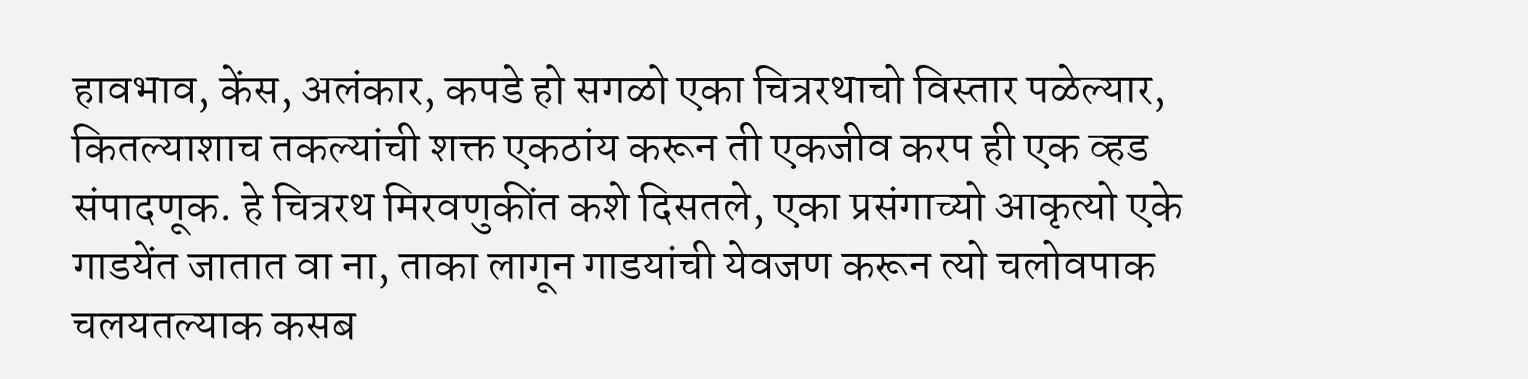हावभाव, केंस, अलंकार, कपडे हो सगळो एका चित्ररथाचो विस्तार पळेल्यार, कितल्याशाच तकल्यांची शक्त एकठांय करून ती एकजीव करप ही एक व्हड संपादणूक. हे चित्ररथ मिरवणुकींत कशे दिसतले, एका प्रसंगाच्यो आकृत्यो एके गाडयेंत जातात वा ना, ताका लागून गाडयांची येवजण करून त्यो चलोवपाक चलयतल्याक कसब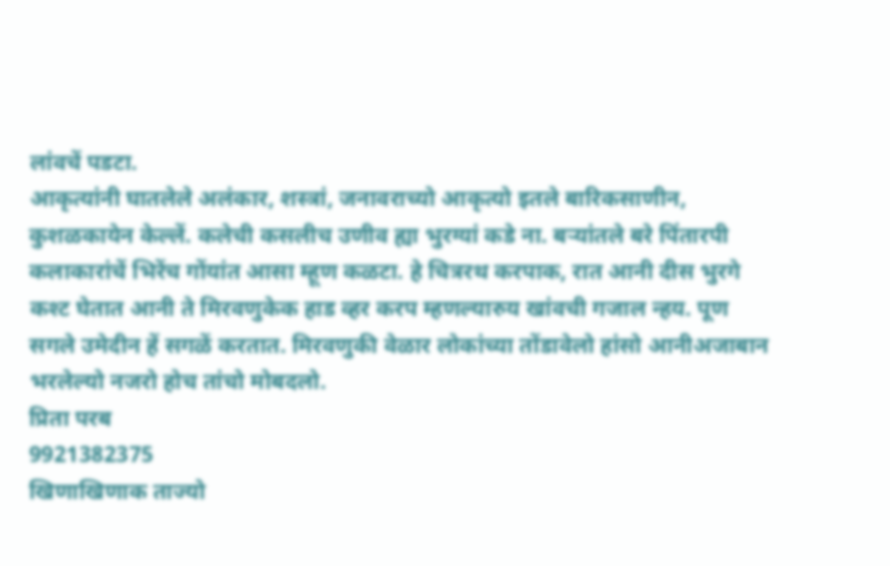लांवचें पडटा.
आकृत्यांनी घातलेले अलंकार, शस्त्रां, जनावराच्यो आकृत्यो इतले बारिकसाणीन, कुशळकायेन केल्लें. कलेची कसलीच उणीव ह्या भुरग्यां कडे ना. बऱ्यांतले बरे पिंतारपी कलाकारांचें भिरेंच गोंयांत आसा म्हूण कळटा. हे चित्ररथ करपाक, रात आनी दीस भुरगे कश्ट घेतात आनी ते मिरवणुकेक हाड व्हर करप म्हणल्यारुय खांवची गजाल न्हय. पूण सगले उमेदीन हें सगळें करतात. मिरवणुकी वेळार लोकांच्या तोंडावेलो हांसो आनीअजाबान भरलेल्यो नजरो होच तांचो मोबदलो.
प्रिता परब
9921382375
खिणाखिणाक ताज्यो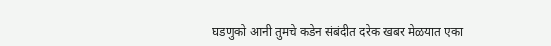घडणुको आनी तुमचे कडेन संबंदीत दरेक खबर मेळयात एका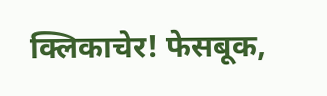क्लिकाचेर! फेसबूक,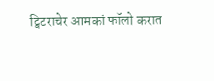ट्विटराचेर आमकां फॉलो करात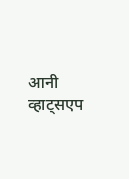आनी व्हाट्सएप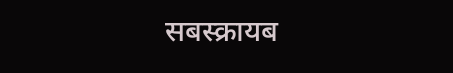सबस्क्रायब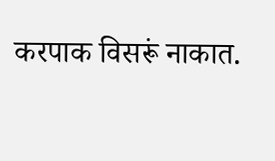करपाक विसरूं नाकात.